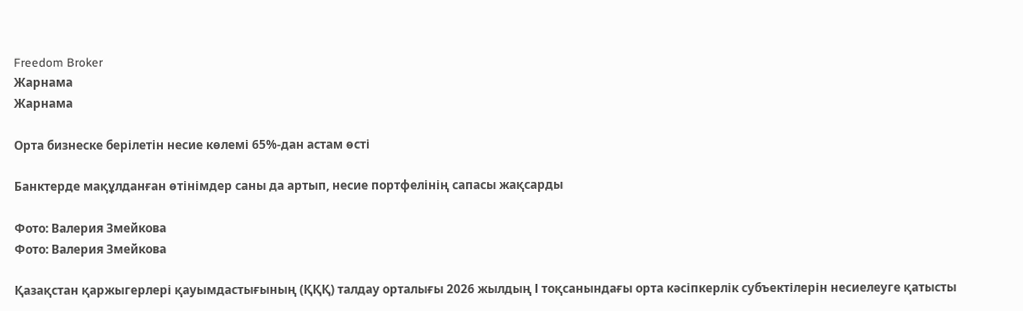Freedom Broker
Жарнама
Жарнама

Орта бизнеске берілетін несие көлемі 65%-дан астам өсті

Банктерде мақұлданған өтінімдер саны да артып, несие портфелінің сапасы жақсарды

Фото: Валерия Змейкова
Фото: Валерия Змейкова

Қазақстан қаржыгерлері қауымдастығының (ҚҚҚ) талдау орталығы 2026 жылдың І тоқсанындағы орта кәсіпкерлік субъектілерін несиелеуге қатысты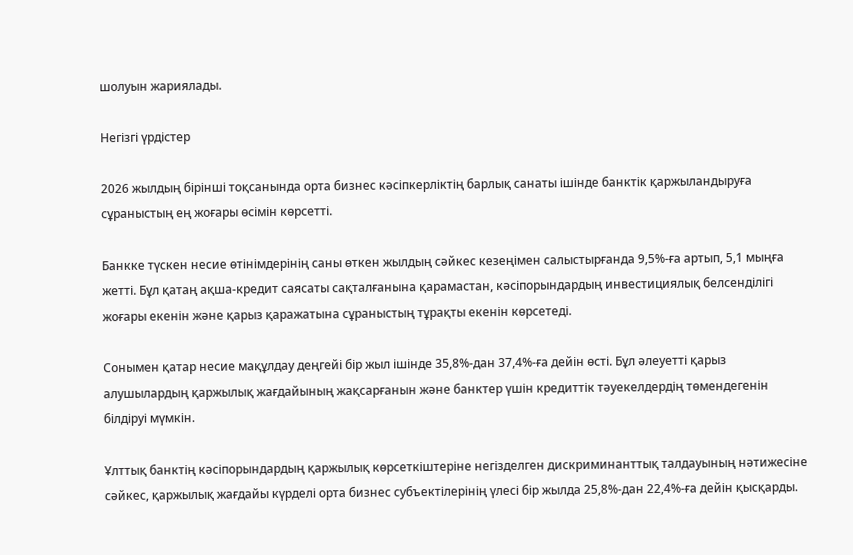шолуын жариялады.

Негізгі үрдістер

2026 жылдың бірінші тоқсанында орта бизнес кәсіпкерліктің барлық санаты ішінде банктік қаржыландыруға сұраныстың ең жоғары өсімін көрсетті.

Банкке түскен несие өтінімдерінің саны өткен жылдың сәйкес кезеңімен салыстырғанда 9,5%-ға артып, 5,1 мыңға жетті. Бұл қатаң ақша-кредит саясаты сақталғанына қарамастан, кәсіпорындардың инвестициялық белсенділігі жоғары екенін және қарыз қаражатына сұраныстың тұрақты екенін көрсетеді.

Сонымен қатар несие мақұлдау деңгейі бір жыл ішінде 35,8%-дан 37,4%-ға дейін өсті. Бұл әлеуетті қарыз алушылардың қаржылық жағдайының жақсарғанын және банктер үшін кредиттік тәуекелдердің төмендегенін білдіруі мүмкін.

Ұлттық банктің кәсіпорындардың қаржылық көрсеткіштеріне негізделген дискриминанттық талдауының нәтижесіне сәйкес, қаржылық жағдайы күрделі орта бизнес субъектілерінің үлесі бір жылда 25,8%-дан 22,4%-ға дейін қысқарды.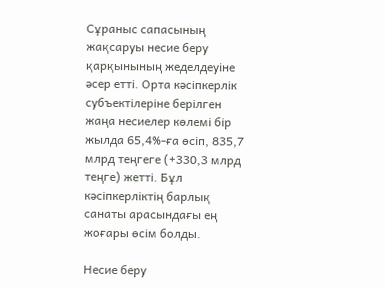Сұраныс сапасының жақсаруы несие беру қарқынының жеделдеуіне әсер етті. Орта кәсіпкерлік субъектілеріне берілген жаңа несиелер көлемі бір жылда 65,4%-ға өсіп, 835,7 млрд теңгеге (+330,3 млрд теңге) жетті. Бұл кәсіпкерліктің барлық санаты арасындағы ең жоғары өсім болды.

Несие беру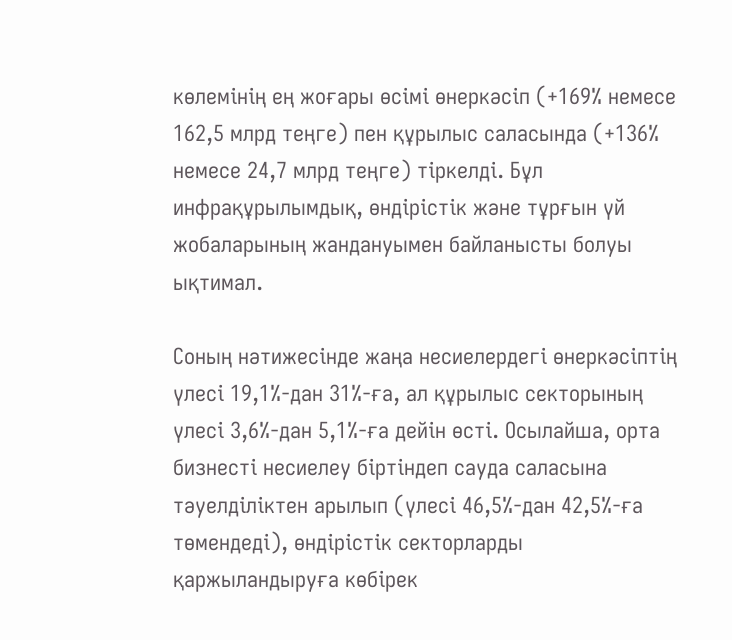көлемінің ең жоғары өсімі өнеркәсіп (+169% немесе 162,5 млрд теңге) пен құрылыс саласында (+136% немесе 24,7 млрд теңге) тіркелді. Бұл инфрақұрылымдық, өндірістік және тұрғын үй жобаларының жандануымен байланысты болуы ықтимал.

Соның нәтижесінде жаңа несиелердегі өнеркәсіптің үлесі 19,1%-дан 31%-ға, ал құрылыс секторының үлесі 3,6%-дан 5,1%-ға дейін өсті. Осылайша, орта бизнесті несиелеу біртіндеп сауда саласына тәуелділіктен арылып (үлесі 46,5%-дан 42,5%-ға төмендеді), өндірістік секторларды қаржыландыруға көбірек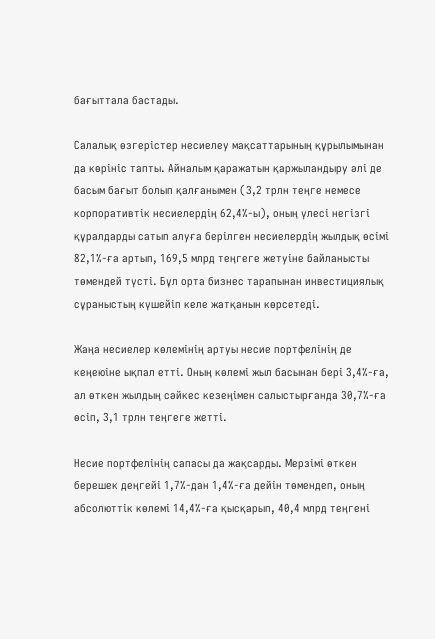бағыттала бастады.

Салалық өзгерістер несиелеу мақсаттарының құрылымынан да көрініс тапты. Айналым қаражатын қаржыландыру әлі де басым бағыт болып қалғанымен (3,2 трлн теңге немесе корпоративтік несиелердің 62,4%-ы), оның үлесі негізгі құралдарды сатып алуға берілген несиелердің жылдық өсімі 82,1%-ға артып, 169,5 млрд теңгеге жетуіне байланысты төмендей түсті. Бұл орта бизнес тарапынан инвестициялық сұраныстың күшейіп келе жатқанын көрсетеді.

Жаңа несиелер көлемінің артуы несие портфелінің де кеңеюіне ықпал етті. Оның көлемі жыл басынан бері 3,4%-ға, ал өткен жылдың сәйкес кезеңімен салыстырғанда 30,7%-ға өсіп, 3,1 трлн теңгеге жетті.

Несие портфелінің сапасы да жақсарды. Мерзімі өткен берешек деңгейі 1,7%-дан 1,4%-ға дейін төмендеп, оның абсолюттік көлемі 14,4%-ға қысқарып, 40,4 млрд теңгені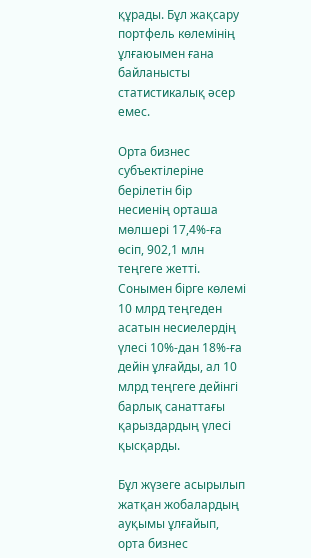құрады. Бұл жақсару портфель көлемінің ұлғаюымен ғана байланысты статистикалық әсер емес.

Орта бизнес субъектілеріне берілетін бір несиенің орташа мөлшері 17,4%-ға өсіп, 902,1 млн теңгеге жетті. Сонымен бірге көлемі 10 млрд теңгеден асатын несиелердің үлесі 10%-дан 18%-ға дейін ұлғайды, ал 10 млрд теңгеге дейінгі барлық санаттағы қарыздардың үлесі қысқарды.

Бұл жүзеге асырылып жатқан жобалардың ауқымы ұлғайып, орта бизнес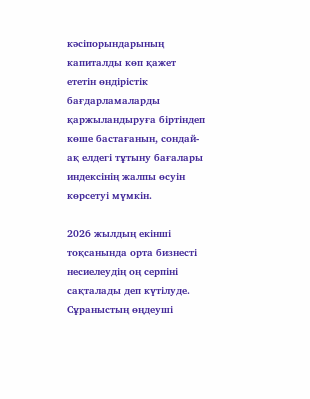кәсіпорындарының капиталды көп қажет ететін өндірістік бағдарламаларды қаржыландыруға біртіндеп көше бастағанын, сондай-ақ елдегі тұтыну бағалары индексінің жалпы өсуін көрсетуі мүмкін.

2026 жылдың екінші тоқсанында орта бизнесті несиелеудің оң серпіні сақталады деп күтілуде. Сұраныстың өңдеуші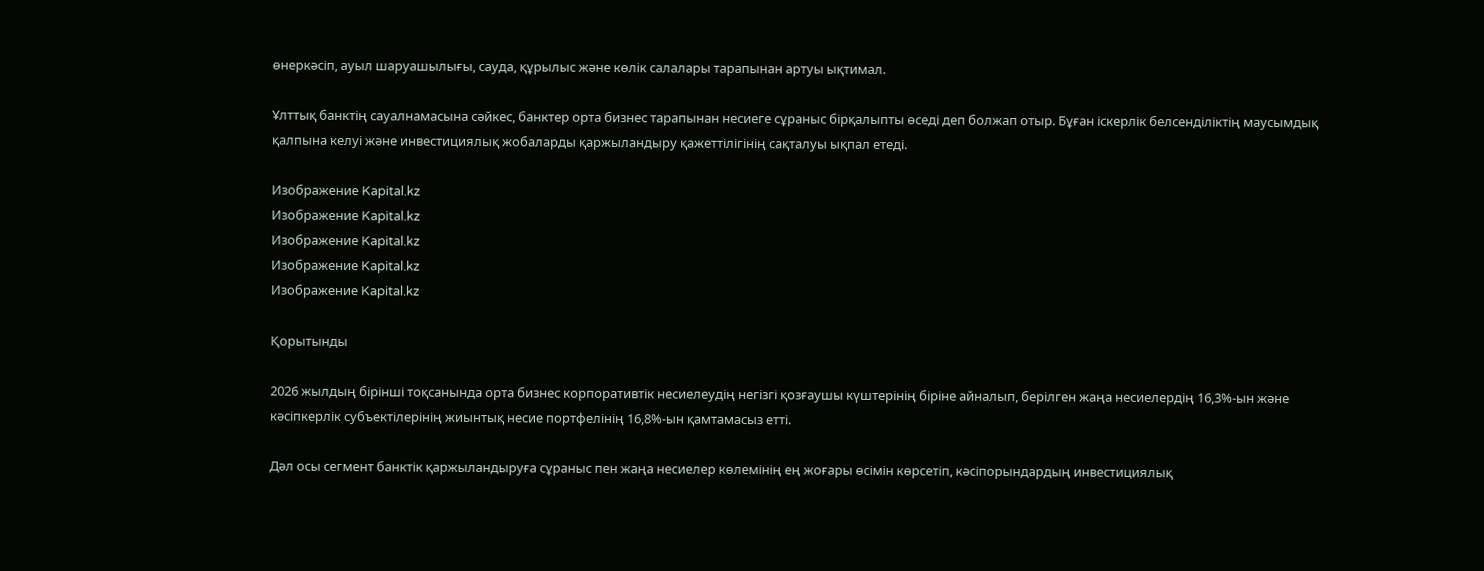өнеркәсіп, ауыл шаруашылығы, сауда, құрылыс және көлік салалары тарапынан артуы ықтимал.

Ұлттық банктің сауалнамасына сәйкес, банктер орта бизнес тарапынан несиеге сұраныс бірқалыпты өседі деп болжап отыр. Бұған іскерлік белсенділіктің маусымдық қалпына келуі және инвестициялық жобаларды қаржыландыру қажеттілігінің сақталуы ықпал етеді.

Изображение Kapital.kz
Изображение Kapital.kz
Изображение Kapital.kz
Изображение Kapital.kz
Изображение Kapital.kz

Қорытынды

2026 жылдың бірінші тоқсанында орта бизнес корпоративтік несиелеудің негізгі қозғаушы күштерінің біріне айналып, берілген жаңа несиелердің 16,3%-ын және кәсіпкерлік субъектілерінің жиынтық несие портфелінің 16,8%-ын қамтамасыз етті.

Дәл осы сегмент банктік қаржыландыруға сұраныс пен жаңа несиелер көлемінің ең жоғары өсімін көрсетіп, кәсіпорындардың инвестициялық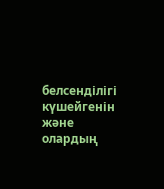белсенділігі күшейгенін және олардың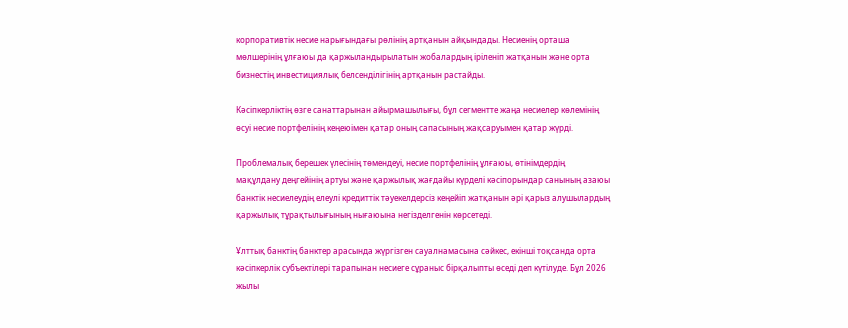корпоративтік несие нарығындағы рөлінің артқанын айқындады. Несиенің орташа мөлшерінің ұлғаюы да қаржыландырылатын жобалардың іріленіп жатқанын және орта бизнестің инвестициялық белсенділігінің артқанын растайды.

Кәсіпкерліктің өзге санаттарынан айырмашылығы, бұл сегментте жаңа несиелер көлемінің өсуі несие портфелінің кеңеюімен қатар оның сапасының жақсаруымен қатар жүрді.

Проблемалық берешек үлесінің төмендеуі, несие портфелінің ұлғаюы, өтінімдердің мақұлдану деңгейінің артуы және қаржылық жағдайы күрделі кәсіпорындар санының азаюы банктік несиелеудің елеулі кредиттік тәуекелдерсіз кеңейіп жатқанын әрі қарыз алушылардың қаржылық тұрақтылығының нығаюына негізделгенін көрсетеді.

Ұлттық банктің банктер арасында жүргізген сауалнамасына сәйкес, екінші тоқсанда орта кәсіпкерлік субъектілері тарапынан несиеге сұраныс бірқалыпты өседі деп күтілуде. Бұл 2026 жылы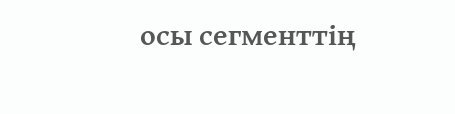осы сегменттің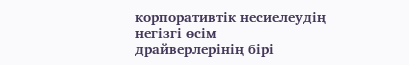корпоративтік несиелеудің негізгі өсім драйверлерінің бірі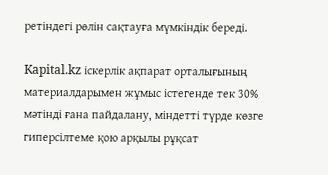ретіндегі рөлін сақтауға мүмкіндік береді.

Kapital.kz іскерлік ақпарат орталығының материалдарымен жұмыс істегенде тек 30% мәтінді ғана пайдалану, міндетті түрде көзге гиперсілтеме қою арқылы рұқсат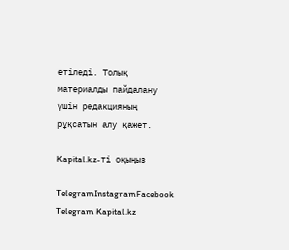етіледі. Толық материалды пайдалану үшін редакцияның рұқсатын алу қажет.

Kapital.kz-ті оқыңыз

TelegramInstagramFacebook
Telegram Kapital.kz